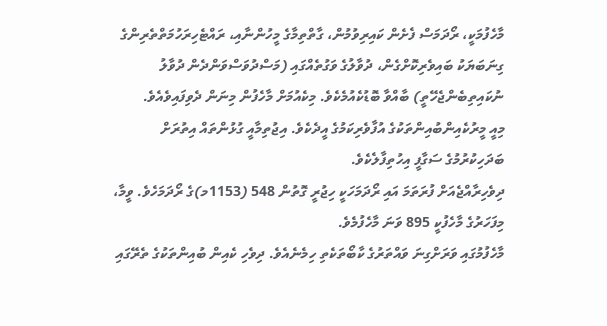މާހެފުމަކީ، ރޯދަމަސް ފެށެން ކައިރިވުމުން، ގާތްތިމާގެ މީހުންނާއި، ރައްޓެހިރަހުމަތްތެރިންގެ ގިނަބަޔަކު ބައިވެރިކޮށްގެން، ދުވާލުގެ ވަގުތެއްގައި (މަސްދުވަސްވަންދެން ދުވާލު ނުކައިތިބެންޖެހޭތީ) ބާއްވާ ބޮޑުކެއުމެކެވެ. މިކެއުމަށް މާހެފުން މިނަން ދެވިފައިވެއެވެ.
މިއީ މީރުކެއިންބުއިންތަކުގެ އުފާވެރިކަމުގެ އީދެކެވެ. އިޖުތިމާއީ ގުޅުންތައް އިތުރަށް ބަދަހިކުރުމުގެ ސަގާފީ އިހުތިފާލެކެވެ.
ދިވެހިރާއްޖެއަށް ފުރަތަމަ އައި ރޯދަމަހަކީ ހިޖުރީ ގޮތުން 548 (1153މ)ގެ ރޯދަމަހެވެ. ވީމާ، މިފަހަރުގެ މާހެފުކީ 895 ވަނަ މާހެފުމެވެ.
މާހެފުމުގައި ވަރަށްގިނަ ވައްތަރުގެ ކާބޯތަކެތި ހިމެނެއެވެ. ދިވެހި ކެއިން ބުއިންތަކުގެ ތެރޭގައި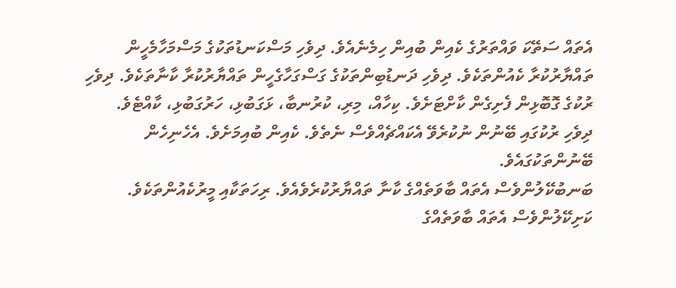އެތައް ސަތޭކަ ވައްތަރުގެ ކެއިން ބުއިން ހިމެނެއެވެ. ދިވެހި މަސްކަނޑުތަކުގެ މަސްމަހާމެހީން ތައްޔާރުކުރާ ކެއުންތަކެވެ. ދިވެހި ދަނޑުބިންތަކުގެ ގަސްގަހާގެހީން ތައްޔާރުކުރާ ކާނާތަކެވެ. ދިވެހި ރުކުގެ ގޮބޮޅިން ފެށިގެން ކާށްޓަށެވެ. ކިހާއް، މިރި، ކުރުނބާ، ޅަގަބުޅި، ހަރުގަބުޅި، ކާއްޓެވެ. ދިވެހި ރުކުގައި ބޭނުން ނުކުރެވޭ އެކައްޗެއްވެސް ނެތެވެ. ކެއިން ބުއިމަށެވެ. އެހެނިހެން ބޭނުންތަކުގައެވެ.
ބަނބުކޭލުންވެސް އެތައް ބާވަތެއްގެ ކާނާ ތައްޔާރުކުރެވެއެވެ. ރިހަތަކާއި މީރުކެއުންތަކެވެ. ކަށިކޭލުންވެސް އެތައް ބާވަތެއްގެ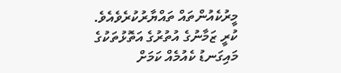މީރުކެއުންތައް ތައްޔާރުކުރެވެއެވެ. ކުރީ ޒަމާނުގެ އުތުރުގެ އަތޮޅުތަކުގެ މައިގަނޑު ކެއުމެއް ކަމަށް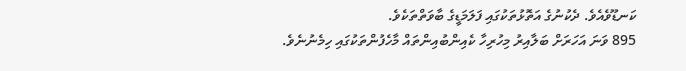ކަނޑޫވެއެވެ. ދެކުނުގެ އަތޮޅުތަކުގައި ފަލަމަޑީގެ ބާވަތްތަކެވެ.
895 ވަނަ އަހަރަށް ބަލާއިރު މިހުރިހާ ކެއިންބުއިންތައް މާހެފުންތަކުގައި ހިމެނުނެވެ.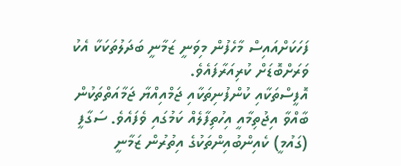ފަހަކަށްއައިސް މާހެފުން މިވަނީ ޒަމާނީ ބަދަލުތަކަކާ އެކު ވަރަށްބޮޑަށް ކުރިއަރާފައެވެ.
އޮފީސްތަކާއި ކުންފުނިތަކާއި ޖަމްއިއްޔާ ޖަމާއަތްތަކުން ބާއްވާ އިޖުތިމާއީ އިހުތިފާލެއް ކަމުގައި ވެފައެވެ. ސަގާފީ (ގައުމީ) ކެއިންބުއިންތަކުގެ އިތުރުން ޒަމާނީ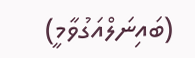(ބައިނަލްއަގުވާމީ)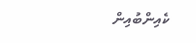ކެއިންބުއިން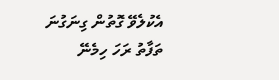އެކުލެވޭ ގޮތުން ގިނަގުނަ ތަފާތު ރަހަ ހިމެނޭ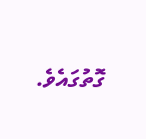ގޮތުގައެވެ.